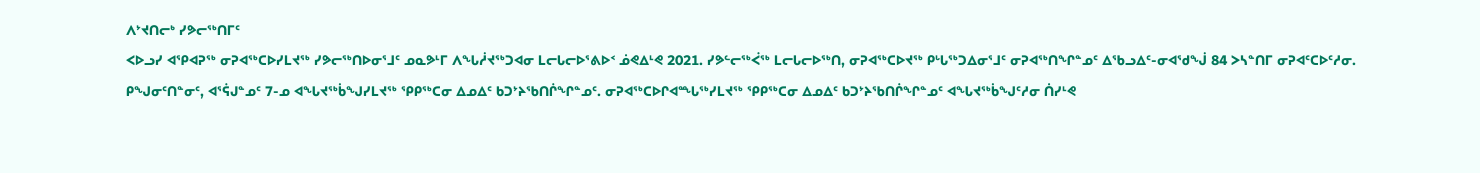ᐱᔾᔪᑎᓕᒃ ᓯᕗᓕᖅᑎᒥᑦ
ᐸᐅᓗᓯ ᐊᕿᐊᕈᖅ ᓂᕈᐊᖅᑕᐅᓯᒪᔪᖅ ᓯᕗᓕᖅᑎᐅᓂᕐᒧᑦ ᓄᓇᕗᒻᒥ ᐱᖓᓲᔪᖅᑐᐊᓂ ᒪᓕᒐᓕᐅᕐᕕᐅᑉ ᓅᕙᐃᒻᕙ 2021. ᓯᕗᓪᓕᖅᐹᖅ ᒪᓕᒐᓕᐅᖅᑎ, ᓂᕈᐊᖅᑕᐅᔪᖅ ᑭᒡᒐᖅᑐᐃᓂᕐᒧᑦ ᓂᕈᐊᖅᑎᖏᓐᓄᑦ ᐃᖃᓗᐃᑦ-ᓂᐊᖁᖒ 84 ᐳᓴᓐᑎᒥ ᓂᕈᐊᑦᑕᐅᑦᓱᓂ. ᑭᖑᓂᑦᑎᓐᓂᑦ, ᐊᕐᕌᒍᓐᓄᑦ 7-ᓄ ᐊᖓᔪᖅᑳᖑᓯᒪᔪᖅ ᕿᑭᖅᑕᓂ ᐃᓄᐃᑦ ᑲᑐᔾᔨᖃᑎᒌᖏᓐᓄᑦ. ᓂᕈᐊᖅᑕᐅᒋᐊᙵᖅᓯᒪᔪᖅ ᕿᑭᖅᑕᓂ ᐃᓄᐃᑦ ᑲᑐᔾᔨᖃᑎᒌᖏᓐᓄᑦ ᐊᖓᔪᖅᑳᖑᑦᓱᓂ ᑏᓯᒻᕙ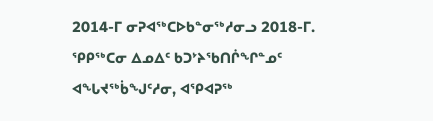2014-ᒥ ᓂᕈᐊᖅᑕᐅᑲᓐᓂᖅᓱᓂᓗ 2018-ᒥ.
ᕿᑭᖅᑕᓂ ᐃᓄᐃᑦ ᑲᑐᔾᔨᖃᑎᒌᖏᓐᓄᑦ ᐊᖓᔪᖅᑳᖑᑦᓱᓂ, ᐊᕿᐊᕈᖅ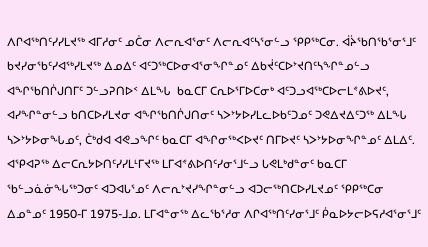ᐱᒋᐊᖅᑎᑦᓯᓯᒪᔪᖅ ᐊᒥᓱᓂᑦ ᓄᑖᓂ ᐱᓕᕆᐊᕐᓂᑦ ᐱᓕᕆᐊᑦᓴᕐᓂᓪᓗ ᕿᑭᖅᑕᓂ. ᐋᔩᖃᑎᖃᕐᓂᕐᒧᑦ ᑲᔪᓯᓂᖃᑦᓯᐊᖅᓯᒪᔪᖅ ᐃᓄᐃᑦ ᐊᑦᑐᖅᑕᐅᓂᐊᕐᓂᖏᓐᓄᑦ ᐃᑲᔫᑦᑕᐅᔾᔪᑎᑦᓴᖏᓐᓄᓪᓗ ᐊᖏᖃᑎᒌᒍᑎᒥᑦ ᑐᓪᓗᕈᑎᐅᑉ ᐃᒪᖓ  ᑲᓇᑕᒥ ᑕᕆᐅᕐᒥᐅᑕᓂᒃ ᐊᑦᑐᓗᐊᖅᑕᐅᓕᒪᕝᕕᐅᔪᑦ, ᐊᓯᖏᓐᓂᓪᓗ ᑲᑎᑕᐅᓯᒪᔪᓂ ᐊᖏᖃᑎᒌᒍᑎᓂᑦ ᓴᐳᔾᔭᐅᓯᒪᓚᐅᑲᑦᑐᓄᑦ ᑐᕙᐃᔪᐃᑦᑐᖅ ᐃᒪᖓ ᓴᐳᔾᔭᐅᓂᖓᓄᑦ, ᑖᒃᑯᐊ ᐊᕙᓗᖏᑦ ᑲᓇᑕᒥ ᐊᖏᓂᖅᐸᐅᔪᑦ ᑎᒥᐅᔪᑦ ᓴᐳᔾᔭᐅᓂᖏᓐᓄᑦ ᐃᒪᐃᑦ. ᐊᕿᐊᕈᖅ ᐃᓕᑕᕆᔭᐅᑎᑦᓯᓯᒪᒻᒥᔪᖅ ᒪᒥᐊᕝᕕᐅᑎᑦᓯᓂᕐᒧᓪᓗ ᒐᕙᒪᒃᑯᓐᓂᑦ ᑲᓇᑕᒥ ᖃᓪᓗᓈᓃᖓᖅᑐᓂᑦ ᐊᑐᐊᒐᕐᓄᑦ ᐱᓕᕆᔾᔪᓯᖏᓐᓂᓪᓗ ᐊᑐᓕᖅᑎᑕᐅᓯᒪᔪᓄᑦ ᕿᑭᖅᑕᓂ ᐃᓄᓐᓄᑦ 1950-ᒥ 1975-ᒧᓄ. ᒪᒥᐊᓐᓂᖅ ᐃᓚᖃᕐᓱᓂ ᐱᒋᐊᖅᑎᑦᓯᓂᕐᒧᑦ ᑮᓇᐅᔭᓕᐅᕋᓱᐊᕐᓂᕐᒧᑦ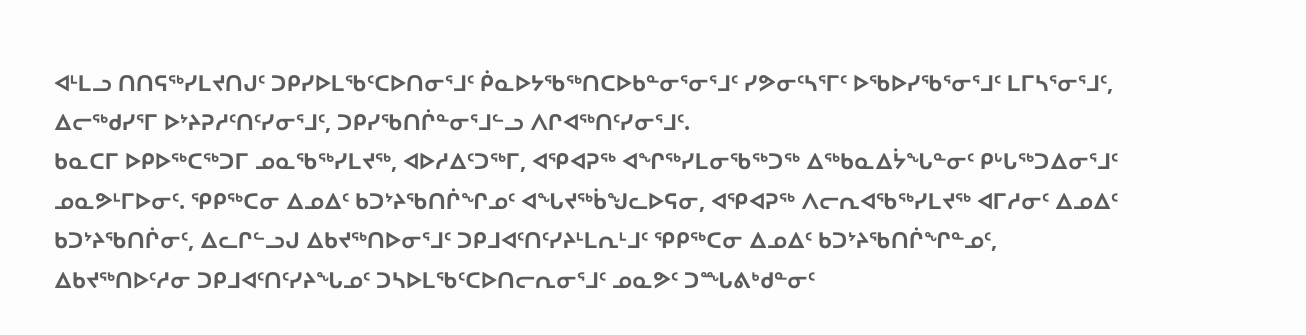ᐊᒻᒪᓗ ᑎᑎᕋᖅᓯᒪᔪᑎᒍᑦ ᑐᑭᓯᐅᒪᖃᑦᑕᐅᑎᓂᕐᒧᑦ ᑮᓇᐅᔭᖃᖅᑎᑕᐅᑲᓐᓂᕐᓂᕐᒧᑦ ᓯᕗᓂᑦᓴᕐᒥᑦ ᐅᖃᐅᓯᖃᕐᓂᕐᒧᑦ ᒪᒥᓴᕐᓂᕐᒧᑦ, ᐃᓕᖅᑯᓯᕐᒥ ᐅᔾᔨᕈᓱᑦᑎᑦᓯᓂᕐᒧᑦ, ᑐᑭᓯᖃᑎᒌᓐᓂᕐᒧᓪᓗ ᐱᒋᐊᖅᑎᑦᓯᓂᕐᒧᑦ.
ᑲᓇᑕᒥ ᐅᑭᐅᖅᑕᖅᑐᒥ ᓄᓇᖃᖅᓯᒪᔪᖅ, ᐊᐅᓱᐃᑦᑐᖅᒥ, ᐊᕿᐊᕈᖅ ᐊᖏᖅᓯᒪᓂᖃᖅᑐᖅ ᐃᖅᑲᓇᐃᔮᖓᓐᓂᑦ ᑭᒡᒐᖅᑐᐃᓂᕐᒧᑦ ᓄᓇᕗᒻᒥᐅᓂᑦ. ᕿᑭᖅᑕᓂ ᐃᓄᐃᑦ ᑲᑐᔾᔨᖃᑎᒌᖏᓄᑦ ᐊᖓᔪᖅᑳᖑᓚᐅᕋᓂ, ᐊᕿᐊᕈᖅ ᐱᓕᕆᐊᖃᖅᓯᒪᔪᖅ ᐊᒥᓱᓂᑦ ᐃᓄᐃᑦ ᑲᑐᔾᔨᖃᑎᒌᓂᑦ, ᐃᓚᒋᓪᓗᒍ ᐃᑲᔪᖅᑎᐅᓂᕐᒧᑦ ᑐᑭᒧᐊᑦᑎᑦᓯᔨᒻᒪᕆᒻᒧᑦ ᕿᑭᖅᑕᓂ ᐃᓄᐃᑦ ᑲᑐᔾᔨᖃᑎᒌᖏᓐᓄᑦ, ᐃᑲᔪᖅᑎᐅᑦᓱᓂ ᑐᑭᒧᐊᑦᑎᑦᓯᔨᖓᓄᑦ ᑐᓴᐅᒪᖃᑦᑕᐅᑎᓕᕆᓂᕐᒧᑦ ᓄᓇᕗᑦ ᑐᙵᕕᒃᑯᓐᓂᑦ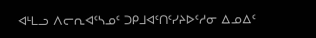ᐊᒻᒪᓗ ᐱᓕᕆᐊᑦᓴᓄᑦ ᑐᑭᒧᐊᑦᑎᑦᓯᔨᐅᑦᓱᓂ ᐃᓄᐃᑦ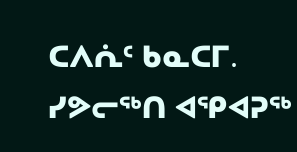ᑕᐱᕇᑦ ᑲᓇᑕᒥ.
ᓯᕗᓕᖅᑎ ᐊᕿᐊᕈᖅ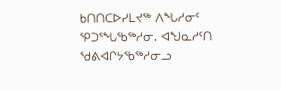ᑲᑎᑎᑕᐅᓯᒪᔪᖅ ᐱᖓᓱᓂᑦ ᕿᑐᕐᖓᖃᖅᓱᓂ. ᐊᖑᓇᓱᑦᑎ ᖁᕕᐊᒋᔭᖃᖅᓱᓂᓗ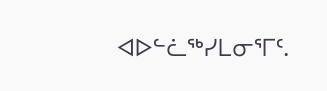ᐊᐅᓪᓛᖅᓯᒪᓂᕐᒥᑦ.